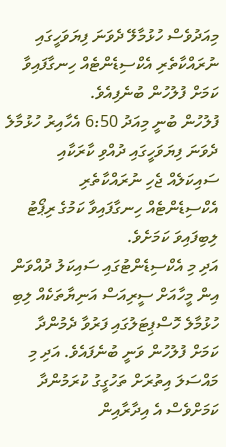މިއަދުވެސް ހުޅުމާލޭ ދެވަނަ ފިޔަވަހީގައި ނުރައްކާތެރި އެކްސިޑެންޓެއް ހިނގާފައިވާ ކަމަށް ފުލުހުން ބުނެފިއެވެ.
ފުލުހުން ބުނީ މިއަދު 6:50 އެހާއިރު ހުޅުމާލެ ދެވަނަ ފިޔަވަހީގައި ދުއްވި ކާރަކާއި ސައިކަލެއް ޖެހި ނުރައްކާތެރި އެކްސިޑެންޓެއް ހިނގާފައިވާ ކަމުގެ ރިޕޯޓު ލިބިފައިވަ ކަމަށެވެ.
އަދި މި އެކްސިޑެންޓުގައި ސައިކަލު ދުއްވަން އިން މީހާއަށް ސީރިއަސް އަނިޔާތަކެއް ލިބި ހުޅުމާލެ ހޮސްޕިޓަލުގައި ފަރުވާ ދެމުންދާ ކަމަށް ފުލުހުން ވަނީ ބުނެފައެވެ. އަދި މި މައްސަލަ އިތުރަށް ތަހުގީގު ކުރަމުންދާ ކަމަށްވެސް އެ އިދާރާއިން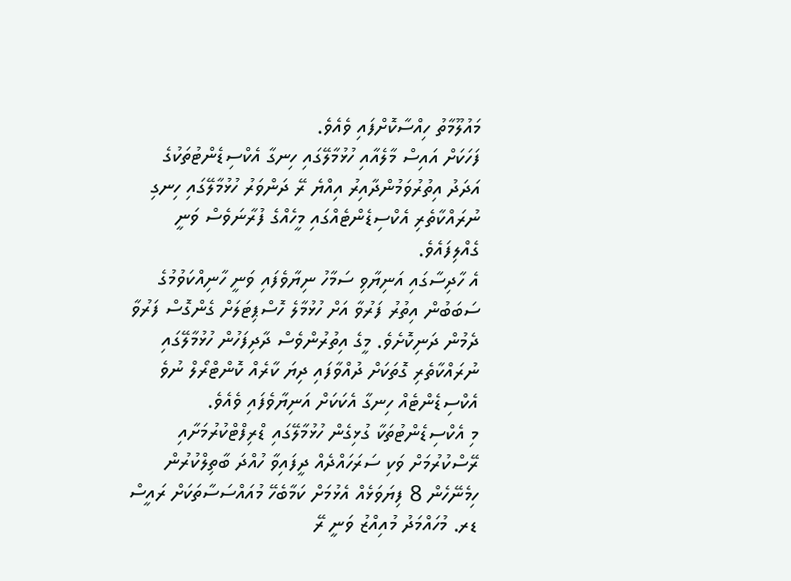މައުލޫމާތު ހިއްސާކޮށްފައި ވެއެވެ.
ފަހަކަށް އައިސް މާލެއާއި ހުޅުމާލޭގައި ހިނގާ އެކްސިޑެންޓުތަކުގެ އަދަދު އިތުރުވަމުންދާއިރު އިއްޔެ ރޭ ދަންވަރު ހުޅުމާލޭގައި ހިނގި ނުރައްކާތެރި އެކްސިޑެންޓެއްގައި މީހެއްގެ ފުރާނަވެސް ވަނީ ގެއްލިފައެވެ.
އެ ހާދިސާގައި އަނިޔާވި ސަމާހު ނިޔާވެފައި ވަނީ ހާނިއްކަވުމުގެ ސަބަބުން އިތުރު ފަރުވާ އަށް ހުޅުމާލެ ހޮސްޕިޓަލަށް ގެންގޮސް ފަރުވާ ދެމުން ދަނިކޮށެވެ. މީގެ އިތުރުންވެސް ދާދިފަހުން ހުޅުމާލޭގައި ނުރައްކާތެރި ގޮތަކަށް ދުއްވާފައި ދިޔަ ކާރެއް ކޮންޓްރޯލް ނުވެ އެކްސިޑެންޓެއް ހިނގާ އެކަކަށް އަނިޔާވެފައި ވެއެވެ.
މި އެކްސިޑެންޓުތަކާ ގުޅިގެން ހުޅުމާލޭގައި ޑްރިފްޓްކުރުމަށާއި ރޭސްކުރުމަށް ވަކި ސަރަހައްދެއް ދީފައިވާ ހުއްދަ ބާތިލްކުރުން ހިމެނޭހެން 8 ފިޔަވަޅެއް އެޅުމަށް ކަމާބެހޭ މުއައްސަސާތަކަށް ރައީސް ޑރ. މުހައްމަދު މުއިއްޒު ވަނީ ރޭ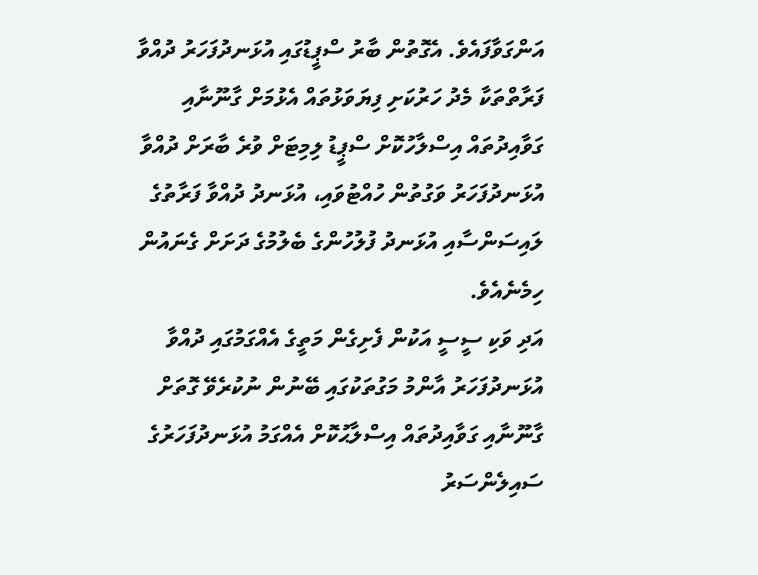އަންގަވާފައެވެ. އެގޮތުން ބާރު ސްޕީޑުގައި އުޅަނދުފަހަރު ދުއްވާ ފަރާތްތަކާ މެދު ހަރުކަށި ފިޔަވަޅުތައް އެޅުމަށް ގާނޫނާއި ގަވާއިދުތައް އިސްލާހުކޮށް ސްޕީޑު ލިމިޓަށް ވުރެ ބާރަށް ދުއްވާ އުޅަނދުފަހަރު ވަގުތުން ހުއްޓުވައި، އުޅަނދު ދުއްވާ ފަރާތުގެ ލައިސަންސާއި އުޅަނދު ފުލުހުންގެ ބެލުމުގެ ދަށަށް ގެނައުން ހިމެނެއެވެ.
އަދި ވަކި ސީސީ އަކުން ފެށިގެން މަތީގެ އެއްގަމުގައި ދުއްވާ އުޅަނދުފަހަރު އާންމު މަގުތަކުގައި ބޭނުން ނުކުރެވޭ ގޮތަށް ގާނޫނާއި ގަވާއިދުތައް އިސްލާޙުކޮށް އެއްގަމު އުޅަނދުފަހަރުގެ ސައިލެންސަރު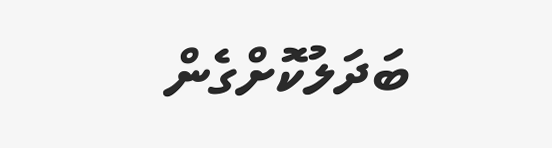ބަދަލުކޮށްގެން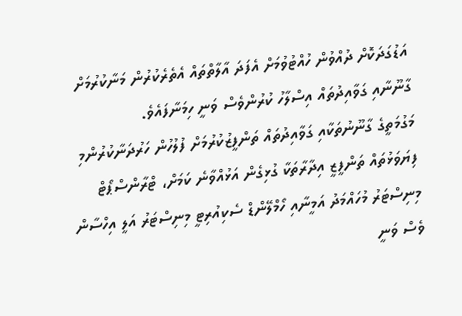އަޑުގަދަކޮށް ދުއްވުން ހުއްޓުވުމަށް އެފަދަ އާލާތްތައް އެތެރެކުރުން މަނާކުރުމަށް ގާނޫނާއި ގަވާއިދުތައް އިސްލާހު ކުރުންވެސް ވަނީ ހިމަނާފައެވެ.
މަގުމަތީގެ ގާނޫނުތަކާއި ގަވާއިދުތައް ތަންފީޒުކުރުމަށް ފުލުހުން ހަރުދަނާކުރުންމި ފިޔަވަޅުތައް ތަންފީޒީ އިދާރާތަކާ ގުޅިގެން އަޅުއްވާނެ ކަމަށް، ޓްރާންސްޕޯޓް މިނިސްޓަރު މުހައްމަދު އަމީނާއި ހޯމްލޭންޑް ސެކިއުރިޓީ މިނިސްޓަރު އަލީ އިހްސާން ވެސް ވަނީ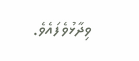ވިދާޅުވެފައެވެ.